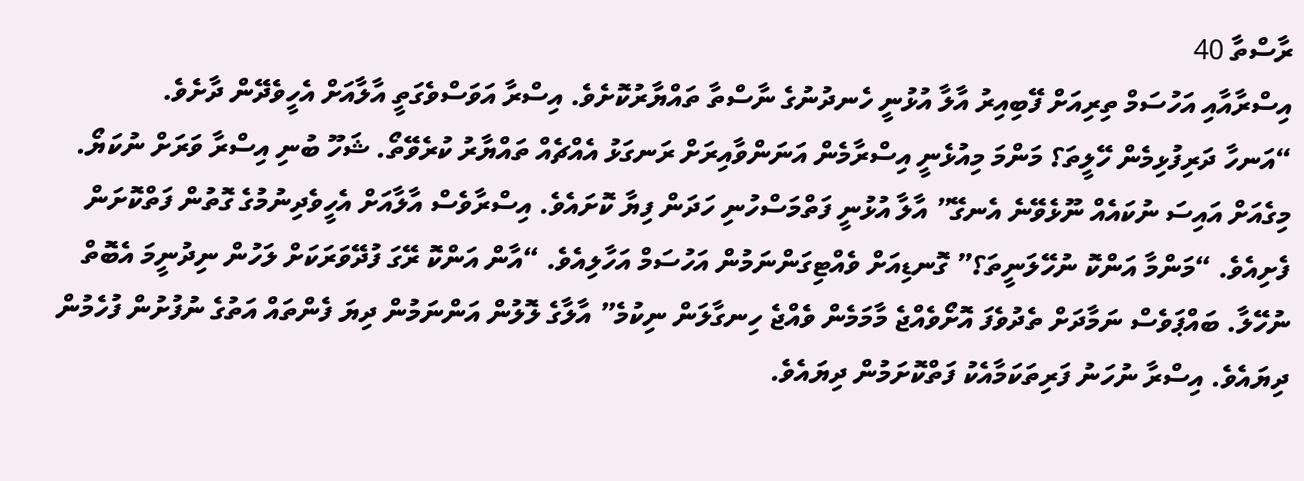ރާސްތާ 40
އިސްރާއާއި އަހުސަމް ތިރިއަށް ފޭބިއިރު އާލާ އުޅުނީ ހެނދުނުގެ ނާސްތާ ތައްޔާރުކޮށެވެ. އިސްރާ އަވަސްވެގަތީ އާލާއަށް އެހީވެދޭން ދާށެވެ.
“އަނހާ ދަރިފުޅިމެން ހޭލީތަ؟ މަންމަ މިއުޅެނީ އިސްރާމެން އަނަންވާއިރަށް ރަނގަޅު އެއްޗެއް ތައްޔާރު ކުރެވޭތޯ. ޝަހޫ ބުނި އިސްރާ ވަރަށް ނުކަޔޯ. މިގެއަށް އައިސަ ނުކައެއް ނޫޅެވޭނެ އެނގޭ” އާލާ އުޅުނީ ފަތްމަސްހުނި ހަދަން ފިޔާ ކޮށައެވެ. އިސްރާވެސް އާލާއަށް އެހީވެދިނުމުގެ ގޮތުން ފަތްކޮށަން ފެށިއެވެ. “މަންމާ އަންކޮ ނުހޭލަނީތަ؟” ގޮނޑިއަށް ވެއްޓިގަންނަމުން އަހުސަމް އަހާލިއެވެ. “އާން އަންކޮ ރޭގަ ފުދޭވަރަކަށް ލަހުން ނިދުނީމަ އެބޮތް ނުހޭލާ. ބައްޕަވެސް ނަމާދަށް ތެދުވެފަ އޮށޯވެއްޖެ މާމަމެން ވެއްޖެ ހިނގާލަން ނިކުމެ” އާލާގެ ލޮލުން އަންނަމުން ދިޔަ ފެންތައް އަތުގެ ނުފުށުން ފުހެމުން ދިޔައެވެ. އިސްރާ ނުހަނު ފަރިތަކަމާއެކު ފަތްކޮށަމުން ދިޔައެވެ.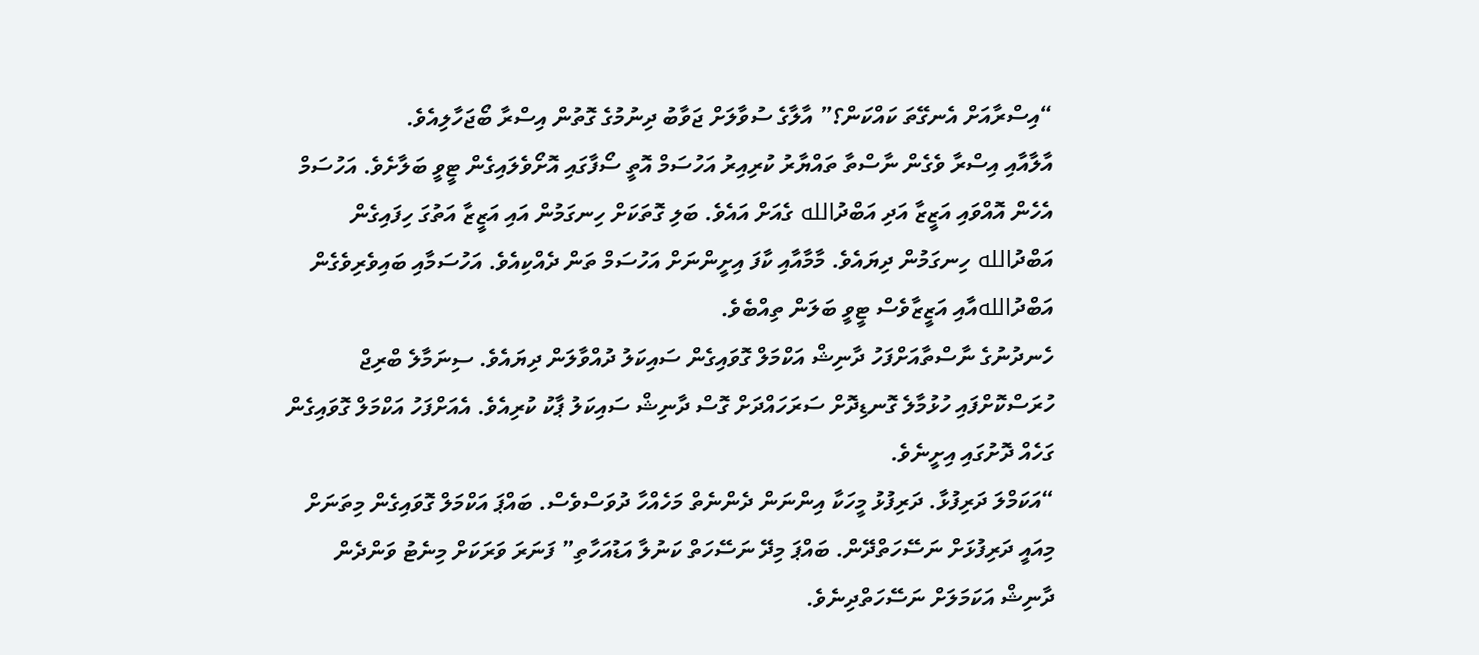“އިސްރާއަށް އެނގޭތަ ކައްކަން؟” އާލާގެ ސުވާލަށް ޖަވާބު ދިނުމުގެ ގޮތުން އިސްރާ ބޯޖަހާލިއެވެ.
އާލާއާއި އިސްރާ ވެގެން ނާސްތާ ތައްޔާރު ކުރިއިރު އަހުސަމް އޮތީ ސޯފާގައި އޮށޯވެލައިގެން ޓީވީ ބަލާށެވެ. އަހުސަމް އެހެން އޮއްވައި އަޒީޒާ އަދި އަބްދުالله ގެއަށް އައެވެ. ބަލި ގޮތަކަށް ހިނގަމުން އައި އަޒީޒާ އަތުގަ ހިފައިގެން އަބްދުالله ހިނގަމުން ދިޔައެވެ. މާމާއާއި ކާފަ އިށީންނަށް އަހުސަމް ތަން ދެއްކިއެވެ. އަހުސަމާއި ބައިވެރިވެގެން އަބްދުاللهއާއި އަޒީޒާވެސް ޓީވީ ބަލަން ތިއްބެވެ.
ހެނދުނުގެ ނާސްތާއަށްފަހު ދާނިޝް އަކްމަލް ގޮވައިގެން ސައިކަލު ދުއްވާލަން ދިޔައެވެ. ސިނަމާލެ ބްރިޖް ހުރަސްކޮށްފައި ހުޅުމާލެ ގޮނޑިދޮށް ސަރަހައްދަށް ގޮސް ދާނިޝް ސައިކަލު ޕާކު ކުރިއެވެ. އެއަށްފަހު އަކްމަލް ގޮވައިގެން ގަހެއް ދޮށުގައި އިށީނެވެ.
“އަކަމްލަ ދަރިފުޅާ. ދަރިފުޅު މީހަކާ އިންނަން ދެންނެތް މަހެއްހާ ދުވަސްވެސް. ބައްޕަ އަކްމަލް ގޮވައިގެން މިތަނަށް މިއައީ ދަރިފުޅަށް ނަސޭހަތްދޭން. ބައްޕަ މިދޭ ނަސޭހަތް ކަނުލާ އަޑުއަހާތި” ފަނަރަ ވަރަކަށް މިނެޓު ވަންދެން ދާނިޝް އަކަމަލަށް ނަސޭހަތްދިނެވެ.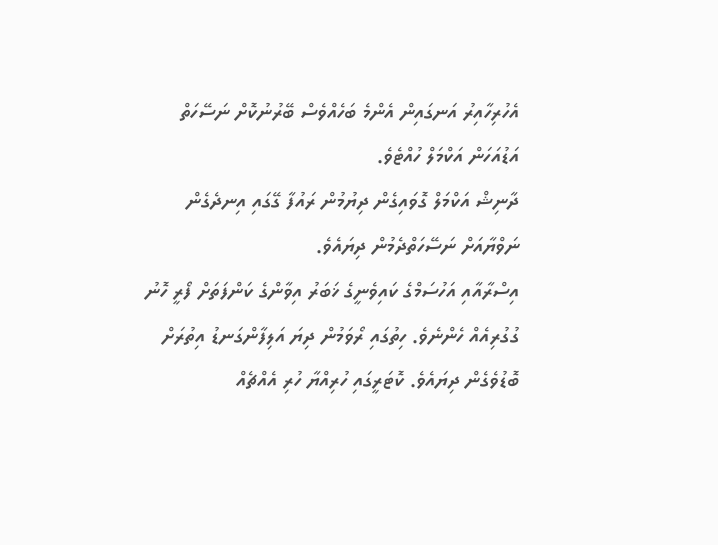އެހުރިހާއިރު އަނގައިން އެންމެ ބަހެއްވެސް ބޭރުނުކޮށް ނަސޭހަތް އަޑުއަހަން އަކްމަލް ހުއްޓެވެ.
ދާނިޝް އަކްމަލް ގޮވައިގެން ދިޔުމުން ރައުފާ ގޭގައި އިނދެގެން ނަވްޔާއަށް ނަސޭހަތްދެމުން ދިޔައެވެ.
އިސްރާއާއި އަހުސަމްގެ ކައިވެނީގެ ޚަބަރު އިވާންގެ ކަންފަތަށް ފޯރީ ހޮނު ގުގުރިއެއް ހެންނެވެ. ހިތުގައި ރޯވަމުން ދިޔަ އަލިފާންގަނޑު އިތުރަށް ބޮޑުވެގެން ދިޔައެވެ. ކޮޓަރީގައި ހުރިއްޔާ ހުރި އެއްޗެއް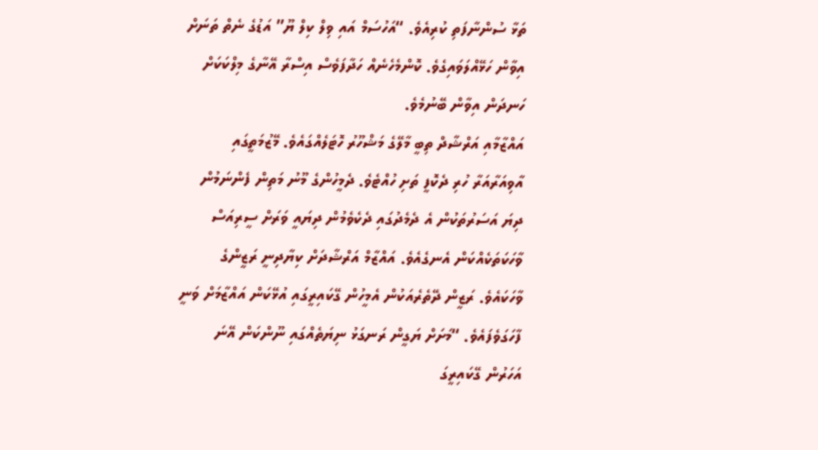ތަޅާ ސުންނާފަތި ކުރިއެވެ. “އަހުސަމް އައި ވިލް ކިލް ޔޫ” އަޑުގެ ނެތް ތަނަށް އިވާން ހަޅޭއްލަވައިގެވެ. ކޮންމެހެނެއް ހަދާފަވެސް އިސްރާ އޭނާގެ މިލްކަކަށް ހަނދަން އިވާން ބޭނުމެވެ.
އައްޒާމާއި އަރްޝާދް ތިބީ މާލޭގެ މަޝްހޫރު ހޮޓަލެއްގައެވެ. މޭޒުމަތީގައި އާވިއަރާއަރާ ހުރި ދެކޮފީ ތަށި ހުއްޓެވެ. ދެމީހުންގެ މޫނު މަތިން ފެންނަމުން ދިޔަ އަސަރުތަކުން އެ ދެމެދުގައި ދެކެވެމުން ދިޔައީ ވަރަށް ސީރިއަސް ވާހަކަތަކެއްކަން އެނގެއެވެ. އައްޒާމް އަރްޝާދަށް ކިޔާދިނީ ރަޒީންގެ ވާހަކައެވެ. ރަޒީން ދޭތެރެއަކުން އެމީހުން ގޭކައިރީގައި އުޅޭކަން އައްޒާމަށް ވަނީ ފާހަގަވެފައެވެ. “މަށަށް ޔަގީން ރަނގަޅު ނިޔަތެއްގައި ނޫންކަން އޭނަ އަހަރުން ގޭކައިރީގަ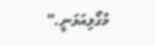މުގޯލިއަޅަނީ.”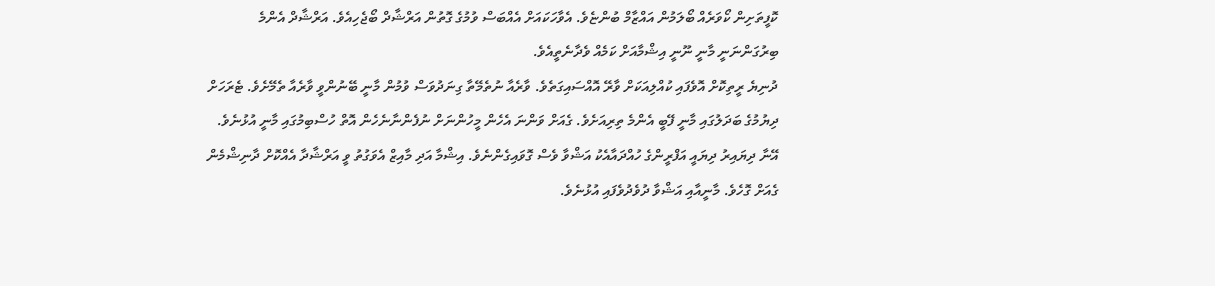ކޮފީތަށިން ކޯވަރެއް ބޯލަމުން އައްޒާމް ބުންޏެވެ. އެވާހަކައަށް އެއްބަސް ވުމުގެ ގޮތުން އަރްޝާދް ބޯޖެހިއެވެ. އަރްޝާދް އެންމެ ބިރުގަންނަނީ މާނީ ނޫނީ އިޝްމާއަށް ކަމެއް ވެދާނެތީއެވެ.
ދުނިޔެ ރީތިކޮށް އޮވެފައި ކުއްލިއަކަށް ވާރޭ އޮއްސައިގަތެވެ. ވާރެއާ ނުތެމޭތާ ގިނަދުވަސް ވުމުން މާނީ ބޭނުންވީ ވާރެއާ ތެމޭށެވެ. ޓެރަހަށް ދިޔުމުގެ ބަދަލުގައި މާނީ ފޭބީ އެންމެ ތިރިއަށެވެ. ގެއަށް ވަންނަ އެހެން މީހުންނަށް ނުފެންނާނެހެން އޮތް ހުސްބިމުގައި މާނީ އުޅުނެވެ. އޭނާ ދިޔައިރު ދިޔައީ އަފްރީންގެ ހުއްދައާއެކު އަޝްވާ ވެސް ގޮވައިގެންނެވެ. އިޝްމާ އަދި މާއިޒް އެވަގުތު ވީ އަރްޝާދާ އެއްކޮށް ދާނިޝްމެން ގެއަށް ގޮހެވެ. މާނީއާއި އަޝްވާ ދުވެދުވެފައި އުޅުނެވެ.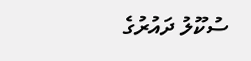ސުކޫލު ދައުރުގެ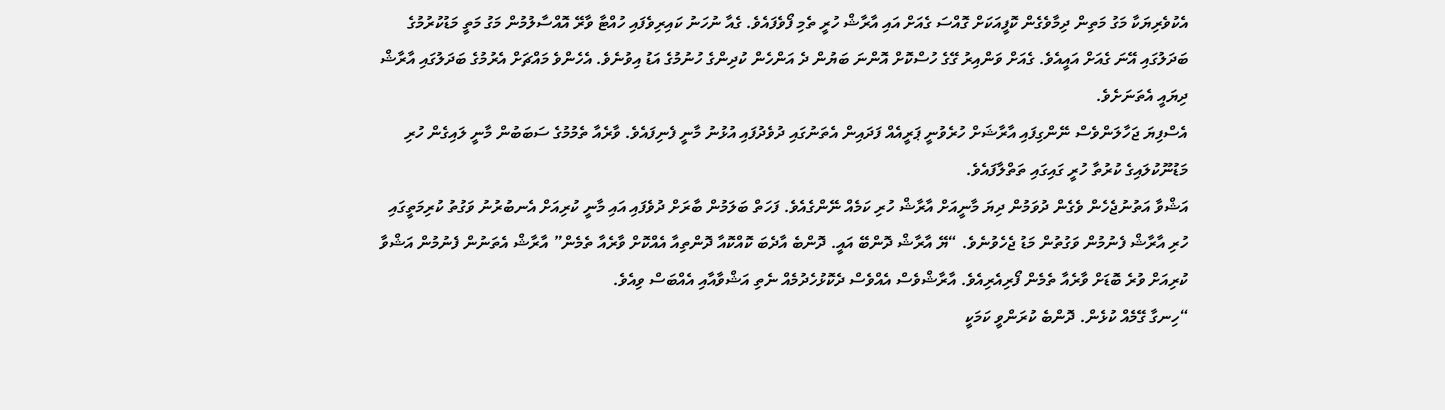އެކުވެރިޔަކާ މަގު މަތިން ދިމާވެގެން ކޮފީއަކަށް ގޮއްސަ ގެއަށް އައި އާރާޝް ހުރީ ތެމި ފޯވެފައެވެ. ގެއާ ނުހަނު ކައިރިވެފައި ހުއްޓާ ވާރޭ އޮއްސާލުމުން މަގު މަތީ މަޑުކުރުމުގެ ބަދަލުގައި އޭނަ ގެއަށް އައީއެވެ. ގެއަށް ވަންއިރު ގޭގެ ހުސްކޮށް އޮންނަ ބަޔުން ދެ އަންހެން ކުދިންގެ ހުނުމުގެ އަޑު އިވުނެވެ. އެހެންވެ މައްޗަށް އެރުމުގެ ބަދަލުގައި އާރާޝް ދިޔައީ އެތަނަށެވެ.
އެސްފިޔަ ޖަހާލަންވެސް ނޭންގިފައި އާރާޝަށް ހުރެވުނީ ޕަރީއެއް ފަދައިން އެތަނުގައި ދުވެދުފައި އުޅުނު މާނީ ފެނިފައެވެ. ވާރެއާ ތެމުމުގެ ސަބަބުން މާނީ ލައިގެން ހުރި މަޑުނޫކުލައިގެ ކުރުތާ ހުރީ ގައިގައި ތަތްލާފައެވެ.
އަޝްވާ އަތުނުޖެހެން ވެގެން ދުވަމުން ދިޔަ މާނީއަށް އާރާޝް ހުރި ކަމެއް ނޭންގެއެވެ. ފަހަތް ބަލަމުން ބާރަށް ދުވެފައި އައި މާނީ ކުރިއަށް އެނބުރުނު ވަގުތު ކުރިމަތީގައި ހުރި އާރާޝް ފެނުމުން ވަގުތުން މަޑު ޖެހެވުނެވެ. “ޔޭ އާރާޝް ދޮންބޭ އައީ. ދޮންބެ އާދެބަ ކޮއްކޮއާ ދޮންތިއާ އެއްކޮށް ވާރެއާ ތެމެން” އާރާޝް އެތަނުން ފެނުމުން އަޝްވާ ކުރިއަށް ވުރެ ބޮޑަށް ވާރެއާ ތެމެން ފޯރިއެރިއެވެ. އާރާޝްވެސް އެއްވެސް ދެކޮޅުހެދުމެއް ނެތި އަޝްވާއާއި އެއްބަސް ވިއެވެ.
“ހިނގާ ގޭމެއް ކުޅެން. ދޮންބެ ކުރަންވީ ކަމަކީ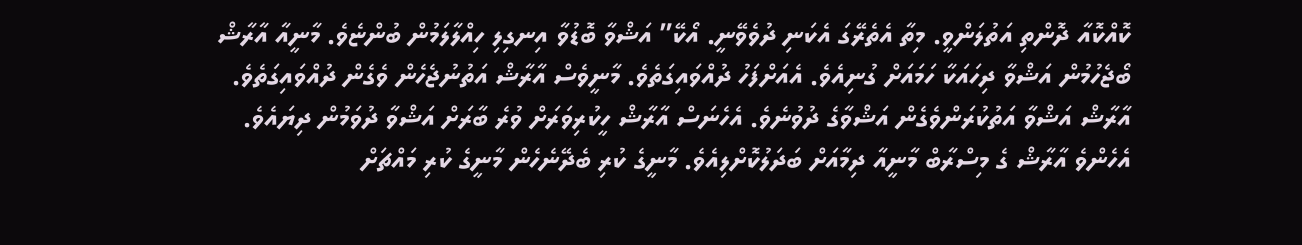ކޮއްކޮއާ ދޮންތި އަތުލަންވީ. މިތާ އެތެރޭގަ އެކަނި ދުވެވޭނީ. އޯކޭ” އަޝްވާ ބޮޑުވާ އިނގިލި ހިއްލާލަމުން ބުންޏެވެ. މާނީއާ އާރާޝް ބޯޖެހުމުން އަޝްވާ ދިހައަކާ ހަމައަށް ގުނިއެވެ. އެއަށްފަހު ދުއްވައިގަތެވެ. މާނީވެސް އާރާޝް އަތުނުޖެހެން ވެގެން ދުއްވައިގަތެވެ. އާރާޝް އަޝްވާ އަތުކުރަންވެގެން އަޝްވާގެ ދުވުނެވެ. އެހެނަސް އާރާޝް ހީކުރިވަރަށް ވުރެ ބާރަށް އަޝްވާ ދުވަމުން ދިޔައެވެ. އެހެންވެ އާރާޝް ގެ މިސްރާބް މާނީއާ ދިމާއަށް ބަދަލުކޮށްލިއެވެ. މާނީގެ ކުރި ބެދޭނެހެން މާނީގެ ކުރި މައްޗަށް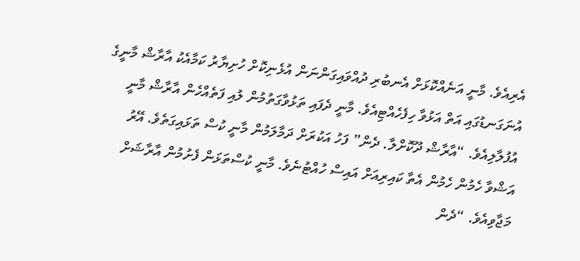އެރިއެވެ. މާނީ އަނެއްކޮޅަށް އެނބުރި ދުއްވައިގަންނަން އުޅެނިކޮށް ހުށިޔާރު ކަމާއެކު އާރާޝް މާނީގެ އުނަގަނޑުގައި އަތް އަޅުވާ ހިފެހެއްޓިއެވެ. މާނީ ދެފައި ތަޅުވާގަތުމުން ލުއި ފަތެއްހެން އާރާޝް މާނީ އުފުލާލިއެވެ. “އާރާޝް ދޫކޮށްލާ. ދެން” ފަހު އަކުރަށް ދަމާލަމުން މާނީ ކުސް ތަޅައިގަތެވެ. އޭރު އަޝްވާ ހެމުން ހެމުން އެތާ ކައިރިއަށް އައިސް ހުއްޓުނެވެ. މާނީ ކުސްތަޅަން ފެށުމުން އާރާޝަށް މަޖާވިއެވެ. “ދެން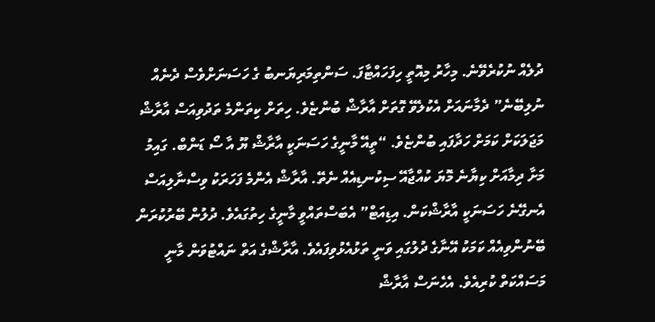ދުލެއް ނުކުރެވޭނެ. މިހާރު މިއޮތީ ހިފަހައްޓާފަ. ސަންތިމަރިޔަނބު ގެ ހަސަނަށްވެސް ދެނެއް ނުލިބޭނެ” ދެމާނައަށް އެކުލެވޭ ގޮތަށް އާރާޝް ބުންޏެވެ. ހިތަށް ކިތަންމެ ތަދުވިއަސް އާރާޝް މަޖަލަކަށް ކަމަށް ހަދާފައި ބުންޏެވެ. “ތީއޭ މާނީގެ ހަސަނަކީ އާރާޝް ޔޫ އާ ސޯ ޑަންބް. ގައިމު މަށާ ދިމާއަށް ކިޔާނެ މޮޔަ ކުއްޖާއޭ ސިކުނޑިއެއް ނެތޭ. އާރާޝް އެންމެ ފަހަރަކު ވިސްނާލިއަސް އެނގޭނެ ހަސަނަކީ އާރާޝްކަން. އިޑިއަޓް” އެބަސްތައްވީ މާނީގެ ހިތުގައެވެ. ދުލުން ބޭރުކުރަން ބޭނުންވިއެއް ކަމަކު އޭނާގެ ދުލުގައި ވަނީ ތަޅުއެޅުވިފައެވެ. އާރާޝްގެ އަތް ނައްޓުވަން މާނީ މަސައްކަތް ކުރިއެވެ. އެހެނަސް އާރާޝް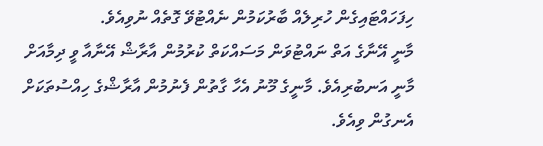ހިފަހައްޓައިގެން ހުރިލެއް ބާރުކަމުން ނެއްޓުވޭ ގޮތެއް ނުވިއެވެ.
މާނީ އޭނާގެ އަތް ނައްޓުވަން މަސައްކަތް ކުރުމުން އާރާޝް އޭނާއާ ވީ ދިމާއަށް މާނީ އަނބުރިއެވެ. މާނީގެ މޫނު އެހާ ގާތުން ފެނުމުން އާރާޝްގެ ހިއްސުތަކަށް އެނގުން ވިއެވެ.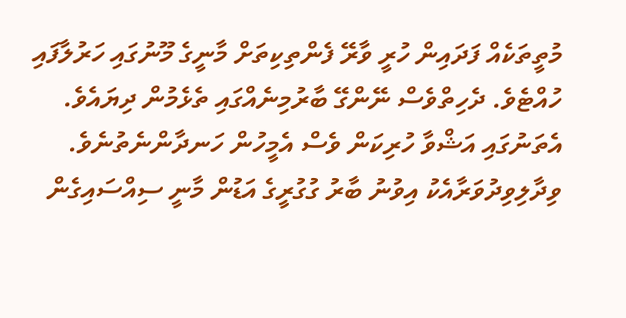މުތީތަކެއް ފަދައިން ހުރީ ވާރޭ ފެންތިކިތަށް މާނީގެ މޫނުގައި ހަރުލާފައި ހުއްޓެވެ. ދެހިތްވެސް ނޭންގޭ ބާރުމިނެއްގައި ތެޅެމުން ދިޔައެވެ. އެތަނުގައި އަޝްވާ ހުރިކަން ވެސް އެމީހުން ހަނދާންނެތުނެވެ. ވިދާލިވިދުވަރާއެކު އިވުނު ބާރު ގުގުރީގެ އަޑުން މާނީ ސިއްސައިގެން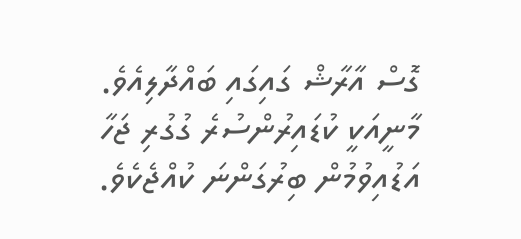ގޮސް އާރާޝް ގައިގައި ބައްދާލިއެވެ. މާނީއަކީ ކުޑައިރުންސުރެ ގުގުރި ޖަހާ އަޑުއިވުމުން ބިރުގަންނަ ކުއްޖެކެވެ.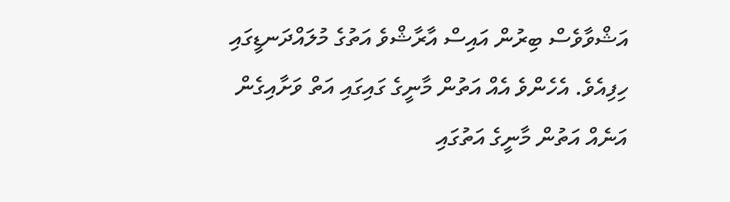އަޝްވާވެސް ބިރުން އައިސް އާރާޝްވެ އަތުގެ މުލައްދަނޑީގައި ހިފިއެވެ. އެހެންވެ އެއް އަތުން މާނީގެ ގައިގައި އަތް ވަށާއިގެން އަނެއް އަތުން މާނީގެ އަތުގައި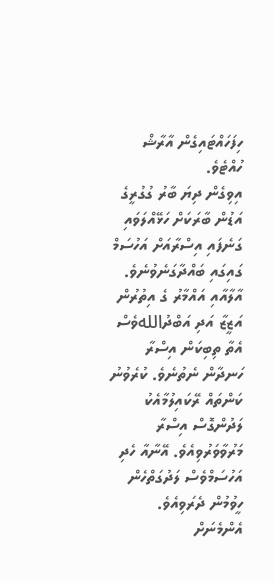ހިފަހައްޓައިގެން އާރާޝް ހުއްޓެވެ.
އިވިގެން ދިޔަ ބާރު ގުގުރީގެ އަޑުން ބާރަކަށް ހަޅޭއްލަވައި ގަނެފައި އިސްރާއަށް އަހުސަމް ގައިގައި ބައްދާގަނެވުނެވެ. އާލާއާއި އައްމާރު ގެ އިތުރުން އަޒީޒާ އަދި އަބްދުاللهވެސް އެތާ ތިބިކަން އިސްރާ ހަނދާން ނެތުނެވެ. ކުރެވުނު ކަންތައް ރޭކައިލުމާއެކު ލަދުންގޮސް އިސްރާ މަރުވާވަރުވިއެވެ. އޭނާއާ ހެދި އަހުސަމްވެސް ލަދުގަތްހެން ހީވުމުން ދެރަވިއެވެ. އެންމެނަށް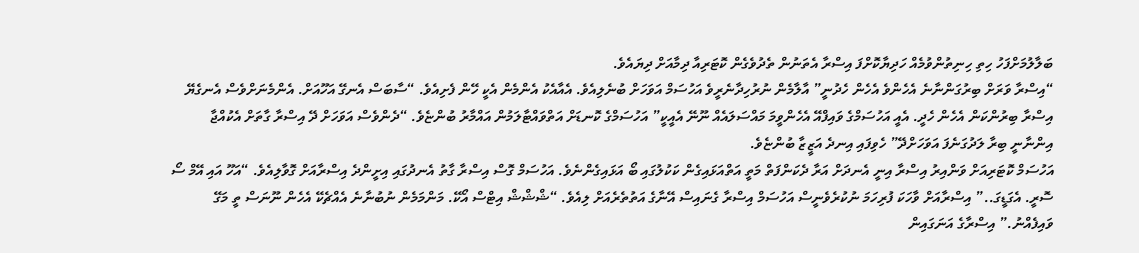ބަލާލުމަށްފަހު ހިތި ހިނިތުންވުމެއް ހަދިޔާކޮށްފަ އިސްރާ އެތަނުން ތެދުވެގެން ކޮޓަރިއާ ދިމާއަށް ދިޔައެވެ.
“އިސްރާ ވަރަށް ބިރުގަންނާނެ އެހެންވެ އެހެން ހެދުނީ” އާލާމެން ނުރުހިދާނެރީވެ އަހުސަމް އަވަހަށް ބުނެލިއެވެ. އެއާއެކު އެންމެން އެކީ ހޭން ފެށިއެވެ. “ސާބަސް އެނގޭ އަހޫއަށް. އެންމެނަށްވެސް އެނގެޔޭ އިސްރާ ބިރުންކަން އެހެން ހެދީ. އެއީ އަހުސަމްގެ ވައިފްއޭ އެހެންވީމަ މައްސަލައެއް ނޫނޭ އެއީކީ” އަހުސަމްގެ ކޮނޑަށް އަތްވައްޓާލަމުން އައްމާރު ބުންޏެވެ. “ދެންވެސް އަވަހަށް ދޭ އިސްރާ ގާތަށް އެކުއްޖާ އިންނާނީ ބިރާ ލަދުގަނެފަ އަވަހަށްދޭ” ހެވިފައި އިނދެ އަޒީޒާ ބުންޏެވެ.
އަހުސަމް ކޮޓަރިއަށް ވަންއިރު އިސްރާ އިނީ އެނދަށް އަރާ ދެކަންފަތް މަތީ އަތްއަޅައިގެން ކަކުލުގައި ބޯ އަޅައިގެންނެވެ. އަހުސަމް ގޮސް އިސްރާ ގާތު އެނދުގައި އިށީންދެ އިސްރާއަށް ގޮވާލިއެވެ. “އަހޫ އައި އޭމް ސޯ ސޮރީ. އެގަޑީގަ..” އިސްރާއަށް ވާހަކަ ފުރިހަމަ ނުކުރެވެނީސް އަހުސަމް އިސްރާ ގެނައިސް އޭނާގެ އަތުތެރެއަށް ލިއެވެ. “ޝްޝްޝް އިޓްސް އޯކޭ. މަންމަމެން ނުބުނާނެ އެއްޗެކޭ އެހެން ނޫނަސް ތީ މަގޭ ވައިފެއްނު.” އިސްރާގެ އަނަގައިން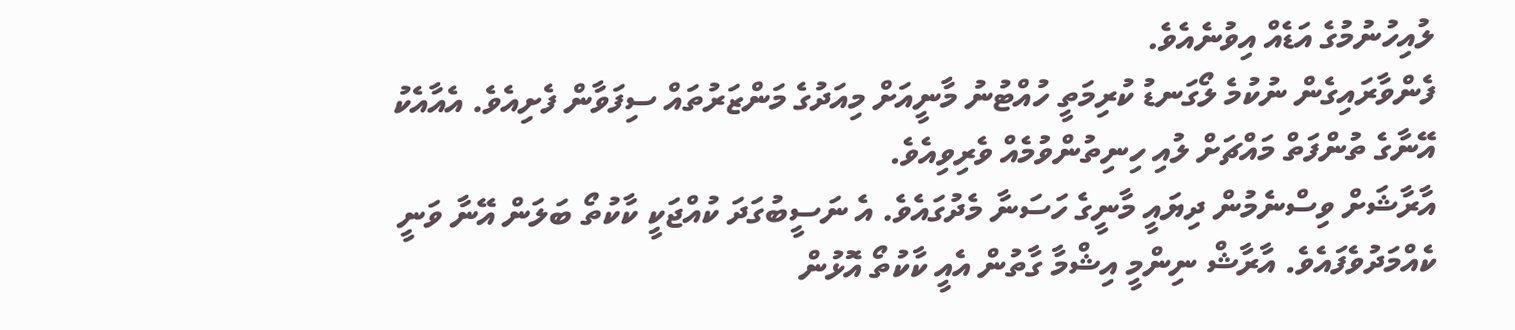ލުއިހުނުމުގެ އަޑެއް އިވުނެއެވެ.
ފެންވާރައިގެން ނުކުމެ ލޯގަނޑު ކުރިމަތީ ހުއްޓުނު މާނީއަށް މިއަދުގެ މަންޒަރުތައް ސިފަވާން ފެށިއެވެ. އެއާއެކު އޭނާގެ ތުންފަތް މައްޗަށް ލުއި ހިނިތުންވުމެއް ވެރިވިއެވެ.
އާރާޝަށް ވިސްނެމުން ދިޔައީ މާނީގެ ހަސަނާ މެދުގައެވެ. އެ ނަސީބުގަދަ ކުއްޖަކީ ކާކުތޯ ބަލަން އޭނާ ވަނީ ކެއްމަދުވެފައެވެ. އާރާޝް ނިންމީ އިޝްމާ ގާތުން އެއީ ކާކުތޯ އޮޅުން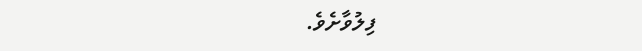ފިލުވާށެވެ.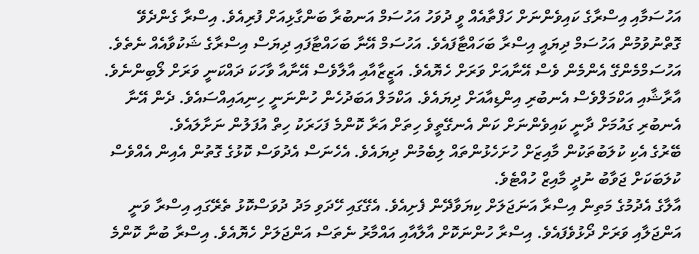އަހުސަމާއި އިސްރާގެ ކައިވެންނަށް ހަފްތާއެއް ވީ ދުވަހު އަހުސަމް އަނބުރާ ބަންގާޅިއަށް ފުރިއެވެ. އިސްރާ ގެންދެވޭ ގޮތްނުވުމުން އަހުސަމް ދިޔައީ އިސްރާ ބަހައްޓާފައެވެ. އަހުސަމް އޭނާ ބަހައްޓާފައި ދިޔަސް އިސްރާގެ ޝަކުވާއެއް ނެތެވެ. އަހުސަމްމެންގޭ އެންމެން ވެސް އޭނާއަށް ވަރަށް ހެޔޮއެވެ. އަޒީޒާއާއި އާލާވެސް އޭނާއާ ވާހަކަ ދައްކަނީ ވަރަށް ލޯބިންނެވެ.
އާރާޝާއި އަކްމަލްވެސް އެނބުރި އިންޑިއާއަށް ދިޔައެވެ. އަކްމަލް އަބަދުހެން ހުންނަނީ ހިނިއައިއްސައެވެ. ދެން އޭނާ އެނބުރި ގައުމަށް ދާނީ ކައިވެންނަށް ކަން އެނގޭތީވެ ހިތަށް އަރާ ކޮންމެ ފަހަރަކު ހިތް އުފަލުން ނަށާލައެވެ.
ބޭރުގެ އެކި ކުލަބުތަކުން މާއިޒަށް ހުށަހެޅުންތައް ލިބެމުން ދިޔައެވެ. އެހެނަސް އެދުވަސް ކޮޅުގެ ގޮތުން އެއިން އެއްވެސް ކުލަބަކަށް ޖަވާބު ނުދީ މާއިޒް ހުއްޓެވެ.
އާލާގެ އެދުމުގެ މަތިން އިސްރާ އަނަޖަލަށް ކިޔަވާދޭން ފެށިއެވެ. އެގޭގައި ހޭދަވި މަދު ދުވަސްކޮޅު ތެރޭގައި އިސްރާ ވަނީ އަންޖަލާއި ވަރަށް ދޯޅުވެފައެވެ. އިސްރާ ހުންނަކޮށް އާލާއާއި އައްމާރު ނެތަސް އަންޖަލަށް ހެޔޮއެވެ. އިސްރާ ބުނާ ކޮންމެ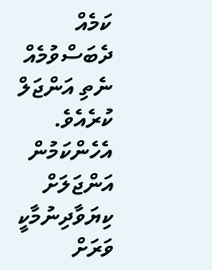ކަމެއް ދެބަސްވުމެއް ނެތި އަންޖަލް ކުރެއެވެ. އެހެންކަމުން އަންޖަލަށް ކިޔަވާދިނުމާކީ ވަރަށް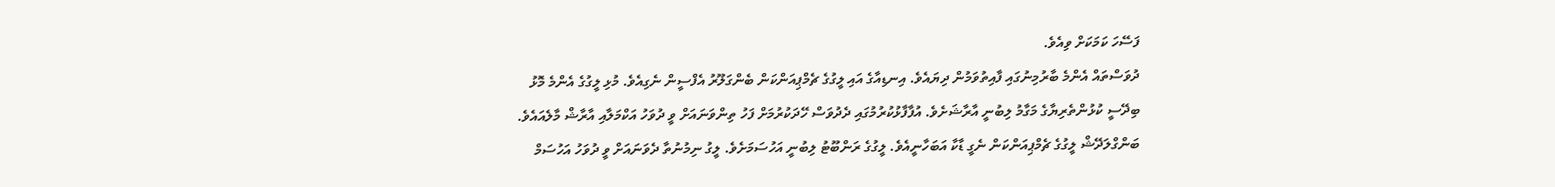ފަސޭހަ ކަމަކަށް ވިއެވެ.
ދުވަސްތައް އެންމެ ބާރުމިނުގައި ފާއިތުވަމުން ދިޔައެވެ. އިނޑިއާގެ އައި ލީގުގެ ޗެމްޕިއަންކަން ބެންގަލޫރު އެފްސީން ނެގިއެވެ. މުޅި ލީގުގެ އެންމެ މޮޅު ބިދޭސީ ކުޅުންތެރިޔާގެ މަގާމު ލިބުނީ އާރާޝަށެވެ. އުފާފާޅުކުރުމުގައި ދެދުވަސް ހޭދަކުރުމަށް ފަހު ތިންވަނައަށް ވީ ދުވަހު އަކްމަލާއި އާރާޝް މާލެއައެވެ.
ބަންގްލަދޭޝް ލީގުގެ ޗެމްޕިއަންކަން ނެގީ ޑާކާ އަބަހާނީއެވެ. ލީގުގެ ރަންބޫޓު ލިބުނީ އަހުސަމަށެވެ. ލީގު ނިމުނުތާ ދެވަނައަށް ވީ ދުވަހު އަހުސަމް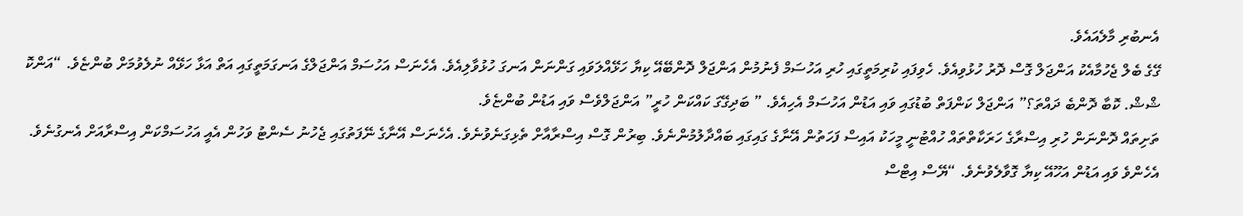އެނބުރި މާލެއައެވެ.
ގޭގެ ބެލް ޖެހުމާއެކު އަންޖަލް ގޮސް ދޮރު ހުޅުވިއެވެ. ހެވިފައި ކުރިމަތީގައި ހުރި އަހުސަމް ފެނުމުން އަންޖަލް ދޮންބޭއޭ ކިޔާ ހަޅޭއްލަވައި ގަންނަން އަނގަ ހުޅުވާލިއެވެ. އެހެނަސް އަހުސަމް އަންޖަލްގެ އަނގަމަތީގައި އަތް އަޅާ ހަޅޭއް ނުލެވުމަށް ބުންޏެވެ. “އަންކޮ ޝްޝް. ކޮބާ ދޮންބެ ދައްތަ؟” އަންޖަލް ކަންފަތް ބުޑުގައި ވައި އަޑުން އަހުސަމް އެހިއެވެ. ” ބަދިގޭގަ ކައްކަން ހުރީ” އަންޖަލްވެސް ވައި އަޑުން ބުންޏެވެ.
ތަށިތައް ދޮންނަން ހުރި އިސްރާގެ ހަރަކާތްތައް ހުއްޓުނީ މީހަކު އައިސް ފަހަތުން އޭނާގެ ގައިގައި ބައްދާލުމުންނެވެ. ބިރުން ގޮސް އިސްރާއާށް ތެޅިގަނެވުނެވެ. އެހެނަސް އޭނާގެ ނޭފަތުގައި ޖެހުނު ސެންޓު ވަހުން އެއީ އަހުސަމްކަން އިސްރާއަށް އެނގުނެވެ. އެހެންވެ ވައި އަޑުން އަހޫއޭ ކިޔާ ގޮވާލެވުނެވެ. “ޔޭސް އިޓްސް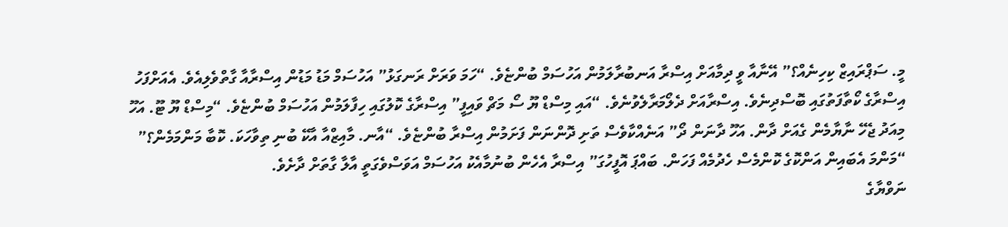މީ. ސަޕްރައިޒް ކިހިނެއް؟” އޭނާއާ ވީ ދިމާއަށް އިސްރާ އަނބުރާލަމުން އަހުސަމް ބުންޏެވެ. “ހަމަ ވަރަށް ރަނގަޅު” އަހުސަމް މަޑު މަޑުން އިސްރާއާ ގާތްވެލިއެވެ. އެއަށްފަހު އިސްރާގެ ކޯތާފަތުގައި ބޮސްދިނެވެ. އިސްރާއަށް ދެލޯމަރާލެވުނެވެ. “އައި މިސްޑް ޔޫ ސޯ މަޗް ވައިފީ” އިސްރާގެ ކޮލުގައި ހިފާލަމުން އަހުސަމް ބުންޏެވެ. “މިސްޑް ޔޫ ޓޫ. އަހޫ މިއަދު ޖެހޭ ނާޔާމެން ގެއަށް ދާން. އަހޫ ދާނަން ދޯ” އަނެއްކާވެސް ތަށި ދޮންނަން ފަށަމުން އިސްރާ ބުންޏެވެ. “އާނ. މާއިޒްއާ އާކޭ ބުނި ތިވާހަކަ. ކޮބާ މަންމަމެން؟” “މަންމަ އެބައިން އަންކޮގެ ކޮންމެސް ހެދުމެއް ފަހަން. ބައްޕަ އޮފީހުގަ” އިސްރާ އެހެން ބުނުމާއެކު އަހުސަމް އަވަސްވެގަތީ އާލާ ގާތަށް ދާށެވެ.
ނަވްޔާގެ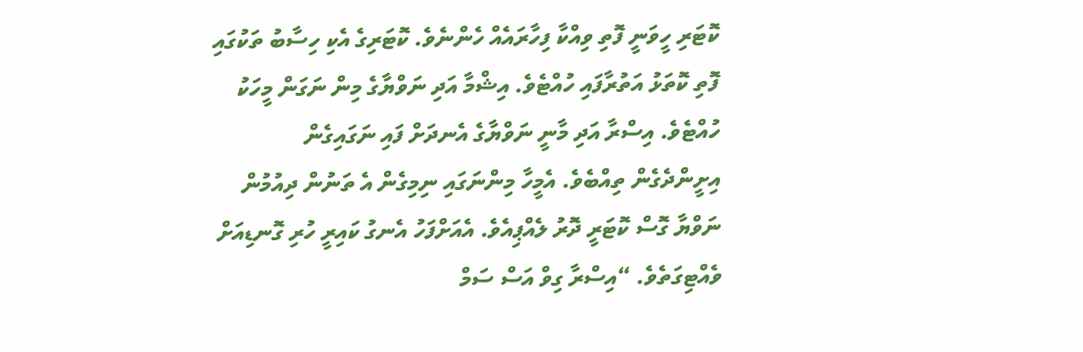ކޮޓަރި ހީވަނީ ފޮތި ވިއްކާ ފިހާރައެއް ހެންނެވެ. ކޮޓަރިގެ އެކި ހިސާބު ތަކުގައި ފޮތި ކޮތަޅު އަތުރާފައި ހުއްޓެވެ. އިޝްމާ އަދި ނަވްޔާގެ މިން ނަގަން މީހަކު ހުއްޓެވެ. އިސްރާ އަދި މާނީ ނަވްޔާގެ އެނދަށް ފައި ނަގައިގެން އިށީންދެގެން ތިއްބެވެ. އެމީހާ މިންނަގައި ނިމިގެން އެ ތަނުން ދިއުމުން ނަވްޔާ ގޮސް ކޮޓަރީ ދޮރު ލެއްޕިއެވެ. އެއަށްފަހު އެނގު ކައިރީ ހުރި ގޮނޑިއަށް ވެއްޓިގަތެވެ. “އިސްރާ ގިވް އަސް ސަމް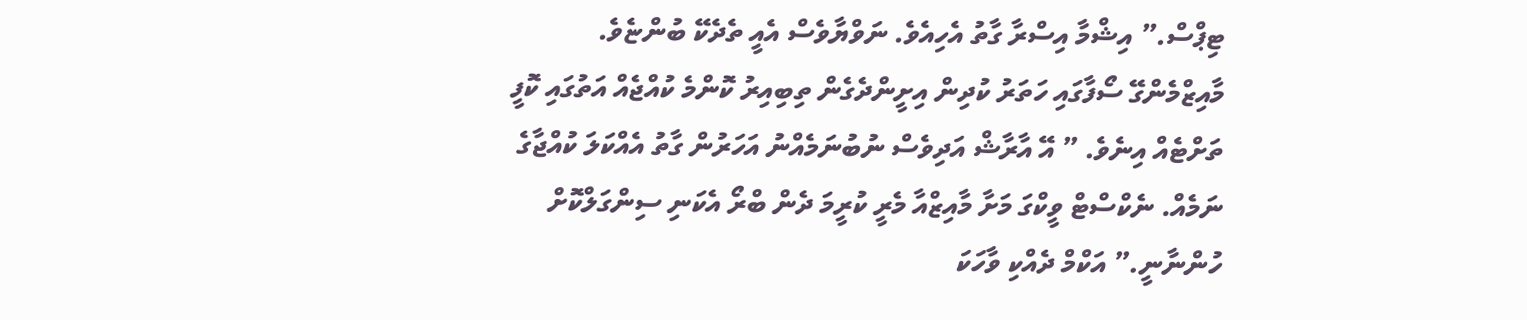ޓިޕްސް.” އިޝްމާ އިސްރާ ގާތު އެހިއެވެ. ނަވްޔާވެސް އެއީ ތެދެކޭ ބުންޏެވެ.
މާއިޒްމެންގޭ ސޯފާގައި ހަތަރު ކުދިން އިށީންދެގެން ތިބިއިރު ކޮންމެ ކުއްޖެއް އަތުގައި ކޮފީ ތަށްޓެއް އިނެވެ. ” އޭ އާރާޝް އަދިވެސް ނުބުނަމެއްނު އަހަރުން ގާތު އެއްކަލަ ކުއްޖާގެ ނަމެއް. ނެކްސްޓް ވީކްގަ މަށާ މާއިޒްއާ މެރީ ކުރީމަ ދެން ބްރޯ އެކަނި ސިންގަލްކޮށް ހުންނާނީ.” އަކްމް ދެއްކި ވާހަކަ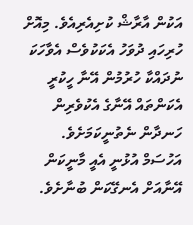އަކުން އާރާޝް ކުށިއެރިއެވެ. މިއޮށް ހުރިހައި ދުވަހު އެކަކުވެސް އެވާހަކަ ނުދައްކާ ހުރުމުން އޭނާ ހީކުރީ އެކަންތައް އޭނާގެ އެކުވެރިން ހަނދާން ނެތުނީކަމަށެވެ. އަހުސަމް އުޅުނީ އެއީ މާނީކަން އޭނާއަށް އެނގޭކަން ބުނާށެވެ.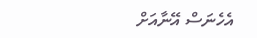އެހެނަސް އޭނާއަށް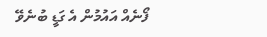ފޯނެއް އައުމުން އެ ގަޑީ ބުނެވޭ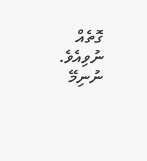ގޮތެއް ނުވިއެވެ.
ނުނިމޭ